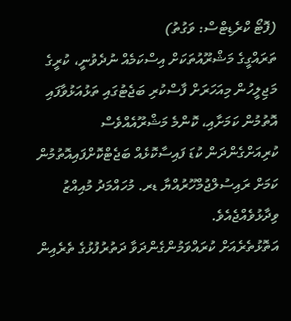(ފޮޓޯ ކްރެޑިޓްސް: ވަގުތު)
ތަރައްގީގެ މަޝްރޫއުތަކަށް އިސްކަމެއް ނުދެވުނީ، ކުރީގެ މަޖިލީހުން މިއަހަރަށް ފާސްކުރި ބަޖެޓުގައި ތަޅުއަޅުވާފައި އޮތުމުން ކަމަށާއި، ކޮންމެ މަޝްރޫއެއްވެސް ކުރިއަށްގެންދަން ކުޑަ ފައިސާކޮޅެއް ބަޖެޓްކޮށްފައިއޮތުމުން ކަމަށް ރައިސުލްޖުމްހޫރުއްޔާ ޑރ. މުހައްމަދު މުއިއްޒު ވިދާޅުވެއްޖެއެވެ.
އަތޮޅުތެރެއަށް ކުރައްވަމުންގެންދަވާ ދަތުރުފުޅުގެ ތެރެއިން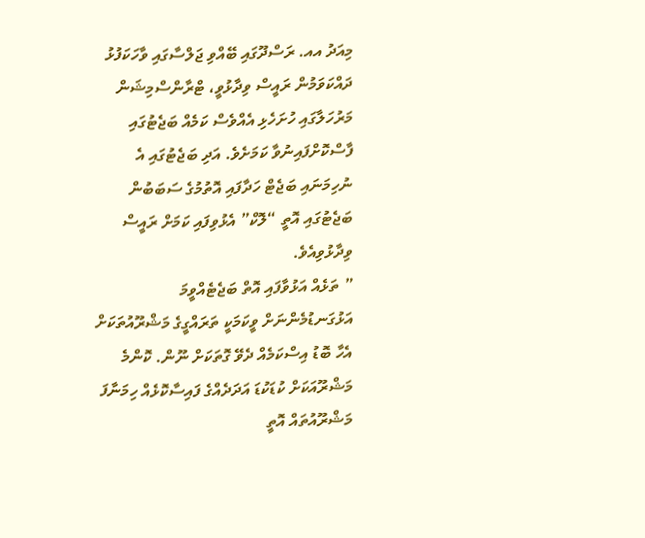މިއަދު އއ. ރަސްދޫގައި ބޭއްވި ޖަލްސާގައި ވާހަކަފުޅު ދައްކަވަމުން ރައީސް ވިދާޅުވީ، ޓްރާންސްމިޝަން މަރުހަލާގައި ހުށަހެޅި އެއްވެސް ކަމެއް ބަޖެޓުގައި ފާސްކޮށްފައިނުވާ ކަމަށެވެ. އަދި ބަޖެޓުގައި އެ ނުހިމަނައި ބަޖެޓް ހަދާފައި އޮތުމުގެ ސަބަބުން ބަޖެޓުގައި އޮތީ “ލޮކް” އެޅުވިފައި ކަމަށް ރައީސް ވިދާޅުވިއެވެ.
” ތަޅެއް އަޅުވާފައި އޮތް ބަޖެޓެއްވީމަ އަޅުގަނޑުމެންނަށް ވީކަމަކީ ތަރައްގީގެ މަޝްރޫއުތަކަށް އެހާ ބޮޑު އިސްކަމެއް ދެވޭ ގޮތަކަށް ނޫން. ކޮންމެ މަޝްރޫއަކަށް ކުޑަކުޑަ އަދަދެއްގެ ފައިސާކޮޅެއް ހިމަނާފަ މަޝްރޫއުތައް އޮތީ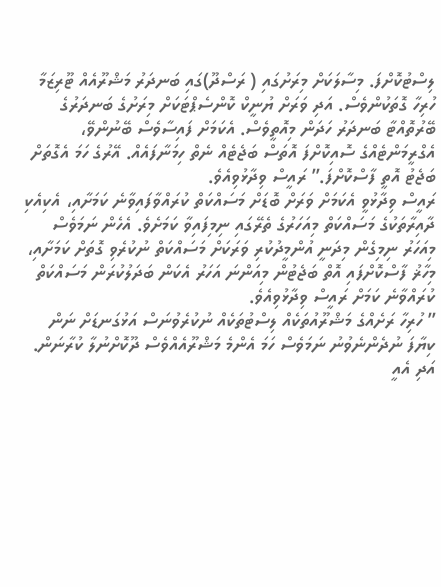ލިސްޓުކޮށްފަ. މިސާލަކަށް މިރަށުގައި ( ރަސްދޫ)ގައި ބަނދަރު މަޝްރޫއެއް ޓޫރިޒަމާ ހުރިހާ ގޮތަކުންވެސް. އަދި ވަރަށް ޔުނީކް ކޮންސެޕްޓަކަށް މިރަށުގެ ބަނދަރުގެ ބޭރުތޮއްޓާ ބަނދަރު ހަދަން މިއޮތީވެސް. އެކަމަށް ފައިސާވެސް ބޭނުންވޭ، އެގްރީމަންޓެއްގެ ސޮއިކޮށްފަ އޮތަސް ބަޖެޓެއް ނެތް ހިމަނާފައެއް. އޭރުގެ ހަމަ އެގޮތަށް ބަޖެޓު އޮތީ ފާސްކޮށްފަ.” ރައީސް ވިދާޅުވިއެވެ.
ރައީސް ވިދާޅުވީ އެކަމަށް ވަރަށް ބޮޑަށް މަސައްކަތް ކުރައްވާފައިވާނެ ކަމަށާއި، އެކިއެކި ދާއިރާތަކުގެ މަސައްކަތް މިއަހަރުގެ ތެރޭގައި ނިމިފައިވާ ކަމަށެވެ. އެހެން ނަމަވެސް މިއަހަރު ނިމިގެން މިދަނީ އުންމީދުކުރި ވަރަކަށް މަސައްކަތް ނުކުރެވި ގޮތަށް ކަމަށާއި، މިހާޜު ފާސްކޮށްފައި އޮތް ބަޖެޓުން މިއަންނަ އަހަރު އެކަން ބަދަލުކުރަން މަސައްކަތް ކުރައްވާނެ ކަމަށް ރައީސް ވިދާޅުވިއެވެ.
” ހުރިހާ ރަށެއްގެ މަޝްރޫއުތަކެއް ލިސްޓުތަކެއް ނުކުރެވުނަސް އަޅުގަނޑަށް ނަން ކިޔާފަ ނުދެންނެވުނު ނަމަވެސް ހަމަ އެންމެ މަޝްރޫއެއްވެސް ދޫކޮށްނުލާ ކުރާނަން. އަދި އެއީ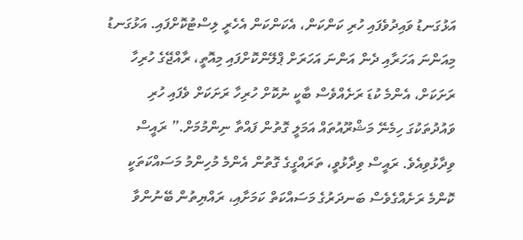އަޅުގަނޑު ވައިދުވެފައި ހުރި ކަންކަން، އެކަންކަން އެހެރީ ލިސްޓުކޮށްފައި. އަޅުގަނޑު މިއަންނަ އަހަރާއި ދެން އަންނަ އަހަރަށް ޕްލޭންކޮށްފައި މިއޮތީ، ރާއްޖޭގެ ހުރިހާ ރަށަކަށް، އެންމެ ކުޑަ ރަށެއްވެސް ބާކީ ނުކޮށް ހުރިހާ ރަށަކަށް ވެފައި ހުރި ވައުދުތަކުގަ ހިމެނޭ މަޝްރޫއުތައް އަމަލީ ގޮތުން ފައްތާ ނިންމުމަށް.” ރައީސް ވިދާޅުވިއެވެ. ރައީސް ވިދާޅުވީ، ތަރައްގީގެ ގޮތުން އެންމެ މުހިންމު މަސައްކަތަކީ ކޮންމެ ރަށެއްގެވެސް ބަނދަރުގެ މަސައްކަތް ކަމަށާއި، ރައްޔިތުން ބޭނުންވާ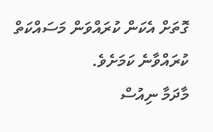ގޮތަށް އެކަން ކުރައްވަން މަސައްކަތް ކުރައްވާނެ ކަމަށެވެ.
މާދަމާ ނިއުސް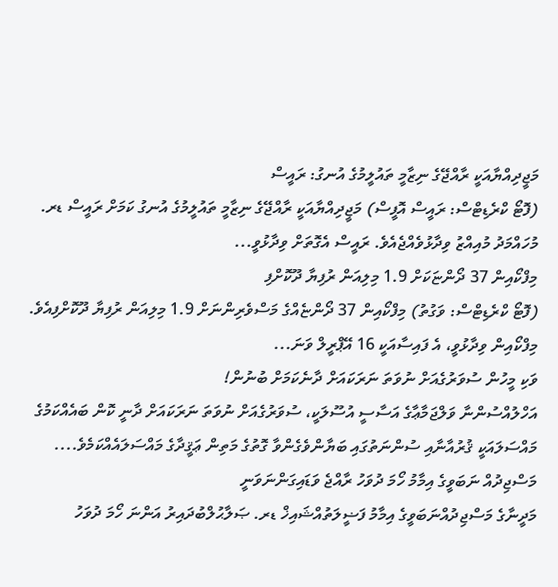މަޖީދިއްޔާއަކީ ރާއްޖޭގެ ނިޒާމީ ތައުލީމުގެ އުނގު: ރައީސް
(ފޮޓޯ ކްރެޑިޓްސް: ރައީސް އޮފީސް) މަޖީދިއްޔާއަކީ ރާއްޖޭގެ ނިޒާމީ ތައުލީމުގެ އުނގު ކަމަށް ރައީސް ޑރ. މުހައްމަދު މުއިއްޒު ވިދާޅުވެއްޖެއެވެ. ރައީސް އެގޮތަށް ވިދާޅުވީ...
މިފްކޯއިން 37 ދޯންޏަކަށް 1.9 މިލިއަން ރުފިޔާ ދޫކޮށްފި
(ފޮޓޯ ކްރެޑިޓްސް: ވަގުތު) މިފްކޯއިން 37 ދޯންޏެއްގެ މަސްވެރިންނަށް 1.9 މިލިއަން ރުފިޔާ ދޫކޮށްފިއެވެ. މިފްކޯއިން ވިދާޅުވީ، އެ ފައިސާއަކީ 16 އޭޕްރީލް ވަނަ...
ވަކި މީހުން ސުވަރުގެއަށް ނުވަތަ ނަރަކައަށް ދާނެކަމަށް ބުނުން!
އަހްލުއްސުންނާ ވަލްޖަމާޢާގެ އަސާސީ އުސޫލަކީ، ސުވަރުގެއަށް ނުވަތަ ނަރަކައަށް ދާނީ ކޮން ބައެއްކަމުގެ މައްސަލައަކީ ޤުރުއާނާއި ސުންނަތުގައި ބަޔާންވެގެންވާ ގޮތުގެ މަތިން ޢަޤީދާގެ މައްސަލައެއްކަމެވެ....
މަސްޖިދުއް ނަބަވީގެ އިމާމު ހޯމަ ދުވަހު ރާއްޖެ ވަޑައިގަންނަވަނީ
މަދީނާގެ މަސްޖިދުއްނަބަވީގެ އިމާމު ފަޟީލަތުއްޝައިޚް ޑރ. ޞަލާޙުލްބުދައިރު އަންނަ ހޯމަ ދުވަހު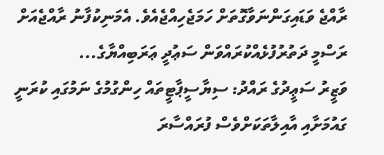ރާއްޖެ ވަޑައިގަންނަވާގޮތަށް ހަމަޖެހިއްޖެއެވެ. އެމަނިކުފާނު ރާއްޖެއަށް ރަސްމީ ދަތުރުފުޅެއްކުރައްވަން ސަޢުދީ ޢަރަބިއްޔާގެ...
ވަޒީރު ސަޢީދުގެ ރައްދު: ސިޔާސީޕާޓީތައް ހިންގުމުގެ ނަމުގައި ކުރަނީ ގައުމަށާއި އާއިލާތަކަށްވެސް ފުރައްސާރަ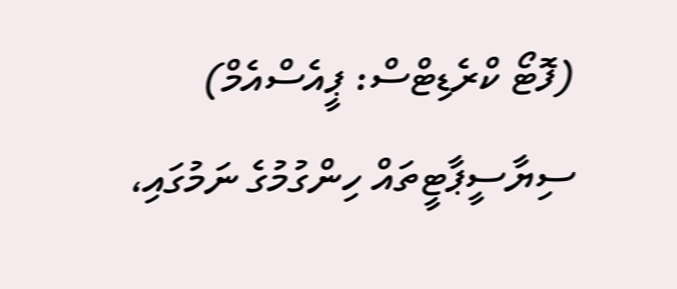(ފޮޓޯ ކްރެޑިޓްސް: ޕީއެސްއެމް) ސިޔާސީޕާޓީތައް ހިންގުމުގެ ނަމުގައި،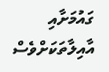ގައުމަށާއި އާއިލާތަކަށްވެސް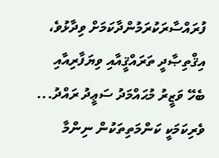ފުރައްސާރަކުރަމުންދާކަމަށް ވިދާޅުވެ، އިޤްތިޞާދީ ތަރައްޤީއާއި ވިޔަފާރިއާއި ބެހޭ ވަޒީރު މުޙައްމަދު ސަޢީދު ރައްދު...
ވެރިކަމަކީ ކަންމަތިތަކުން ނިންމާ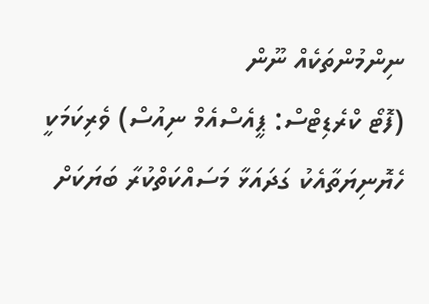ނިންމުންތަކެއް ނޫން
(ފޮޓޯ ކްރެޑިޓްސް: ޕީއެސްއެމް ނިއުސް) ވެރިކަމަކީ ހެޔޮނިޔަތާއެކު ގަދައަޅާ މަސައްކަތްކުރާ ބަޔަކަށް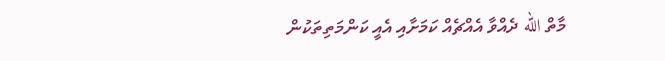މާތް الله ދެއްވާ އެއްޗެއް ކަމަށާއި އެއީ ކަންމަތިތަކުން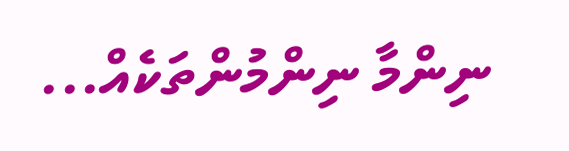ނިންމާ ނިންމުންތަކެއް...